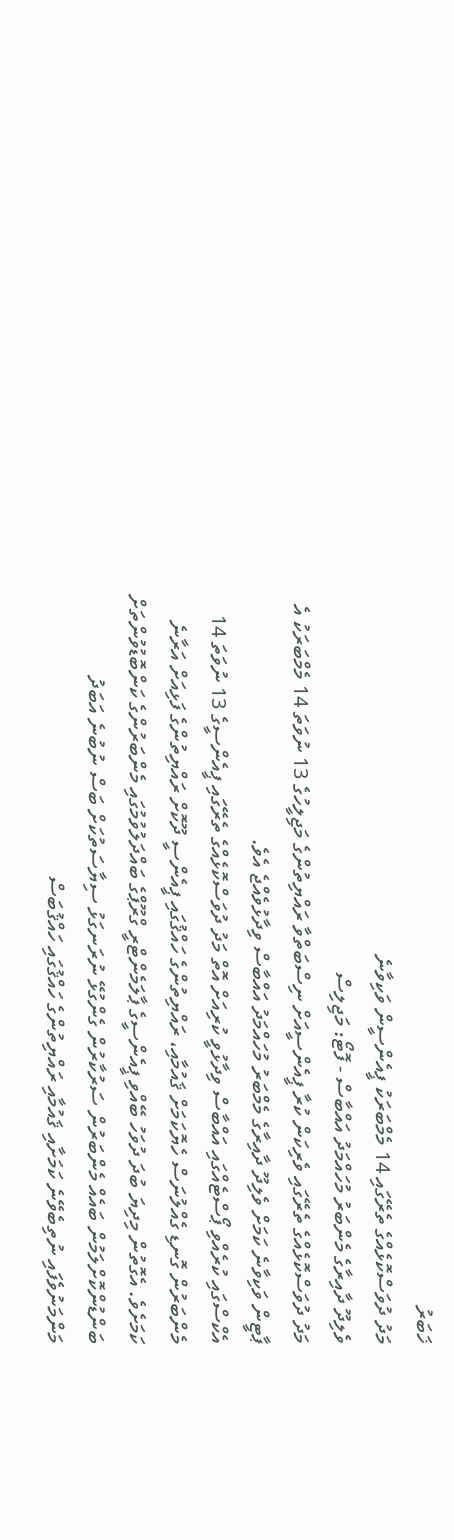ޚަބަރު
މަދު ދުވަސްކޮޅެއްގެ ތެރޭގައި 14 މެމްބަރަކު ޕީއެންސީން ވަކިވާނެ
ވެލިދޫ ދާއިރާގެ މެންބަރު މުހައްމަދު އައްބާސް - ފޮޓޯ: މަޖިލިސް
މަދު ދުވަސްކޮޅެއްގެ ތެރޭގައި ވެރިކަން ކުރާ ޕީއެންސީއަށް ނިސްބަތްވާ ރައްޔިތުންގެ މަޖިލީހުގެ 13 ނުވަތަ 14 މެމްބަރަކު އެ ޕާޓީން ވަކިވާނެ ކަމަށް ވެލިދޫ ދާއިރާގެ މެމްބަރު މުހައްމަދު އައްބާސް ވިދާޅުވެއްޖެ އެވެ.
އެކްސްގައި ކުރެއްވި ޕޯސްޓެއްގައި އައްބާސް ވިދާޅުވީ ކުރިއަށް އޮތް މަދު ދުވަސްކޮޅެއްގެ ތެރޭގައި ޕީއެންސީގެ 13 ނުވަތަ 14 މެންބަރުން ގޮނޑި ގެއްލުނަސް ހެޔޮކަމަށް ޤައުމާއި، ރައްޔިތުންގެ ހައްޤުގައި ޕީއެންސީ ދޫކޮށް ރައްޔިތުންގެ ފަޅިއަށް އަރާނެ ކަމަށެވެ. އެގޮތުން މިދިޔަ ބުދަ ދުވަހު ބޭއްވި ޕީއެންސީގެ ޕާލަމެންޓްރީ ގްރޫޕްގެ ބައްދަލުވުމުގައި މެންބަރުންގެ ކަންބޮޑުވުންތަށް ބަންޑުންކޮށްލަމުން ބައެއް މެންބަރުން ސަރުކާރުން ގެންގުޅޭ ނުރަނގަޅު ސިޔާސަތުކަށް ބަސް ނުބުނެ އަބަދު މަންމަނުވެފައި ނުތިބެވޭނެ ކަމަށާއި ޤައުމާއި ރައްޔިތުންގެ ހައްޤުގައި ހައްޤުބަސް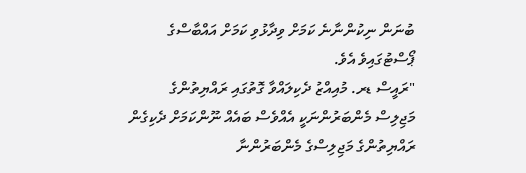ބުނަން ނިކުންނާނެ ކަމަށް ވިދާޅުވި ކަމަށް އައްބާސްގެ ޕޯސްޓުގައިވެ އެވެ.
"ރައީސް ޑރ. މުއިއްޒު ދެކިލައްވާ ގޮތުގައި ރައްޔިތުންގެ މަޖިލިސް މެންބަރުންނަކީ އެއްވެސް ބައެއް ނޫންކަމަށް ދެކިގެން ރައްޔިތުންގެ މަޖިލިސްގެ މެންބަރުންނާ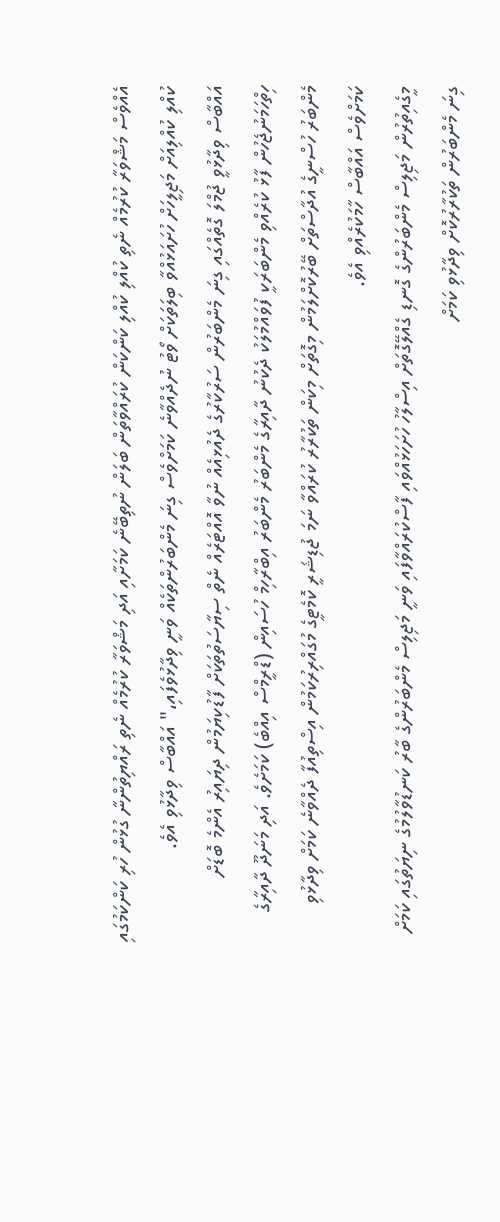އެއްވެސް މަޝްވަރާ ކުރުމެއް ނެތި ކުއްލި ކުއްލި ކަންކަން ކުރައްވާތަން ބަލަން ނުތިބޭނެ ކަމަށާއި އަދި މަޝްވަރާ ކުރުމެއް ނެތި ރައްޔިތުންނާ ގުޅުން ހުރި ކަންކަމުގައި ކުއްލި ކުއްލިއަށް މަޖިލީހަށް ހުށައަޅުއްވާ ބިލަތަކަށް ވޯޓު ނުދެއްވާނެ ކަމަށްވެސް ގިނަ މެންބަރުންތަކެއް ވަނީ ވިދާޅުވެފައި،" އައްބާސް ވިދާޅުވި އެވެ.
އައްބާސް ވިދާޅުވީ ޖުމްލަ ގޮތެއްގައި ގިނަ މެންބަރުން ސަރުކާރުގެ ދެއުޅިއެއް ނުވާ އޮއްޓަރެއް ނެތް ސިޔާސަތުތަކަށް ފާޑުކިޔަމުން ދިޔައިރު އެންމެ ބޮޑަށް ހިތްހަމަނުޖެހުން ފާޅު ކުރެއްވި މެންބަރަކީ ފުވައްމުލަކު ދެކުނު ދާއިރާގެ މެންބަރު މެންބަރު އިބްރާހިމް ހުސައިން (ޑްރީމްސް އިއްބެ) ކަމަށެވެ. އަދި މަނަދޫ ދާއިރާގެ މެންބަރު ހުސްނީގެ އުދާސްތަށް ބޭރުކޮށްލަމުން މިގޮތަށް މިކަން ތަކުރާރު ކުރައްވާ ނަމަ ޖުޑިޝަރީ ކޮމެޓީގެ މުގައްރިރުކަމުން އިސްތިއުފާ ދެއްވާނެ ކަމަށް ވިދާޅުވި ކަމަށްވެސް އައްބާސް ހާމަކުރެއްވި އެވެ.
މީގެއިތުރުން މަޖިލިސް މެންބަރުންގެ ގޮނޑި ގެއްލޭގޮތަށް އިސްލާހު ހުށަހަޅުއްވައި ފާސްކުރައްވާފައި ވަނީ މަޖިލިސް މެންބަރުންގެ ބާރު ކަނޑުވާލުމުގެ ނިޔަތުގައި ކަމަށް ގިނަ މެންބަރުން ތަކުރާރުކޮށް ވިދާޅުވި ކަމަށް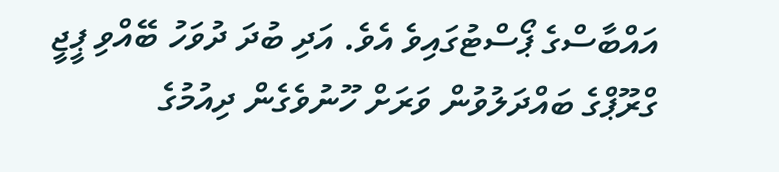އައްބާސްގެ ޕޯސްޓުގައިވެ އެވެ. އަދި ބުދަ ދުވަހު ބޭއްވި ޕީޖީ ގްރޫޕްގެ ބައްދަލުވުން ވަރަށް ހޫނުވެގެން ދިއުމުގެ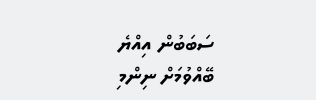ސަބަބުން އިއްޔެ ބޭއްވުމަށް ނިންމި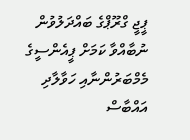ޕީޖީ ގްރޫޕްގެ ބައްދަލުވުން ނުބާއްވާ ކަމަށް ޕީއެންސީގެ މެމްބަރުންނާއި ހަވާލާދި އައްބާސް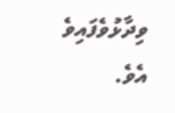ވިދާޅުވެފައިވެ އެވެ.